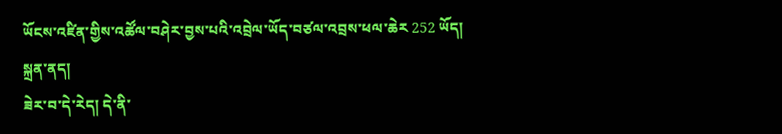ཡོངས་འཛིན་གྱིས་འཚོལ་བཤེར་བྱས་པའི་འབྲེལ་ཡོད་བཙལ་འབྲས་ཕལ་ཆེར 252 ཡོད།
སྐྲན་ནད།
ཟེར་བ་དེ་རེད། དེ་ནི་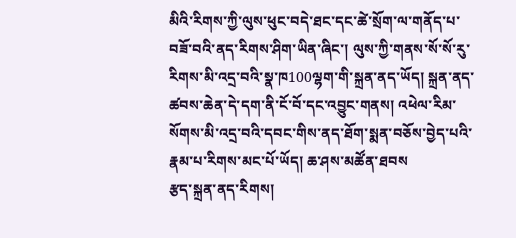མིའི་རིགས་ཀྱི་ལུས་ཕུང་བདེ་ཐང་དང་ཚེ་སྲོག་ལ་གནོད་པ་བཟོ་བའི་ནད་རིགས་ཤིག་ཡིན་ཞིང་། ལུས་ཀྱི་གནས་སོ་སོ་རུ་རིགས་མི་འདྲ་བའི་སྣ་ཁ100ལྷག་གི་སྐྲན་ནད་ཡོད། སྐྲན་ནད་ཚབས་ཆེན་དེ་དག་ནི་ངོ་བོ་དང་འབྱུང་གནས། འཕེལ་རིམ་སོགས་མི་འདྲ་བའི་དབང་གིས་ནད་ཐོག་སྨན་བཅོས་བྱེད་པའི་རྣམ་པ་རིགས་མང་པོ་ཡོད། ཆ་ཤས་མཚོན་ཐབས
རྩད་སྐྲན་ནད་རིགས།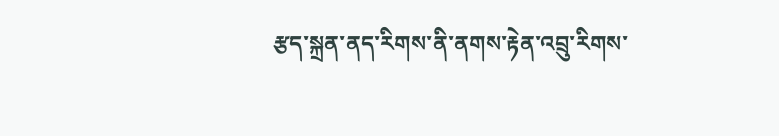རྩད་སྐྲན་ནད་རིགས་ནི་ནགས་རྟེན་འབྲུ་རིགས་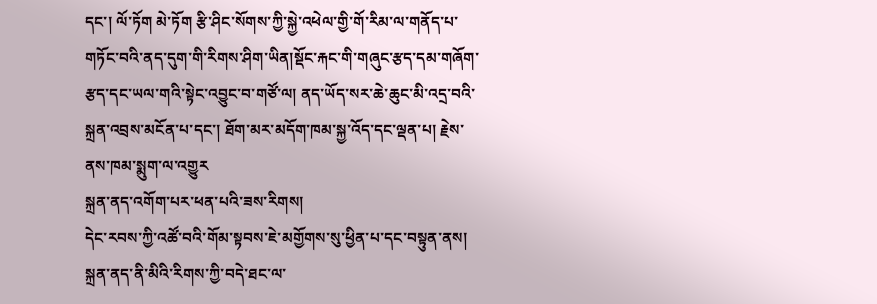དང་། ལོ་ཏོག མེ་ཏོག རྩི་ཤིང་སོགས་ཀྱི་སྐྱེ་འཕེལ་གྱི་གོ་རིམ་ལ་གནོད་པ་གཏོང་བའི་ནད་དུག་གི་རིགས་ཤིག་ཡིན།སྡོང་རྐང་གི་གཞུང་རྩད་དམ་གཞོག་རྩད་དང་ཡལ་གའི་སྟེང་འབྱུང་བ་གཙོ་ལ། ནད་ཡོད་སར་ཆེ་ཆུང་མི་འདྲ་བའི་སྐྲན་འབྲས་མངོན་པ་དང་། ཐོག་མར་མདོག་ཁམ་སྐྱ་འོད་དང་ལྡན་པ། རྗེས་ནས་ཁམ་སྨུག་ལ་འགྱུར
སྐྲན་ནད་འགོག་པར་ཕན་པའི་ཟས་རིགས།
དེང་རབས་ཀྱི་འཚོ་བའི་གོམ་སྟབས་ཇེ་མགྱོགས་སུ་ཕྱིན་པ་དང་བསྟུན་ནས། སྐྲན་ནད་ནི་མིའི་རིགས་ཀྱི་བདེ་ཐང་ལ་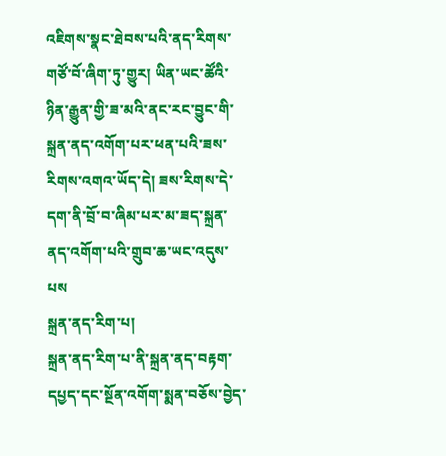འཇིགས་སྣང་ཐེབས་པའི་ནད་རིགས་གཙོ་བོ་ཞིག་ཏུ་གྱུར། ཡིན་ཡང་ཚོའི་ཉིན་རྒྱུན་གྱི་ཟ་མའི་ནང་རང་བྱུང་གི་སྐྲན་ནད་འགོག་པར་ཕན་པའི་ཟས་རིགས་འགའ་ཡོད་དེ། ཟས་རིགས་དེ་དག་ནི་བྲོ་བ་ཞིམ་པར་མ་ཟད་སྐྲན་ནད་འགོག་པའི་གྲུབ་ཆ་ཡང་འདུས་པས
སྐྲན་ནད་རིག་པ།
སྐྲན་ནད་རིག་པ་ནི་སྐྲན་ནད་བརྟག་དཔྱད་དང་སྔོན་འགོག་སྨན་བཅོས་བྱེད་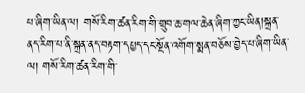པ་ཞིག་ཡིན་ལ། གསོ་རིག་ཚན་རིག་གི་གྲུབ་ཆ་གལ་ཆེན་ཞིག་ཀྱང་ཡིན།སྐྲན་ནད་རིག་པ་ནི་སྐྲན་ནད་བརྟག་དཔྱད་དང་སྔོན་འགོག་སྨན་བཅོས་བྱེད་པ་ཞིག་ཡིན་ལ། གསོ་རིག་ཚན་རིག་གི་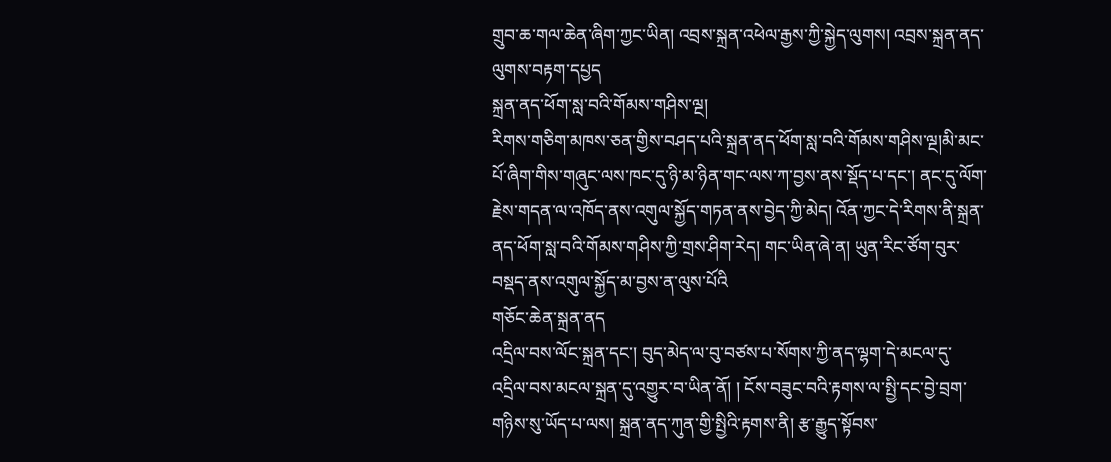གྲུབ་ཆ་གལ་ཆེན་ཞིག་ཀྱང་ཡིན། འབྲས་སྐྲན་འཕེལ་རྒྱས་ཀྱི་སྐྱེད་ལུགས། འབྲས་སྐྲན་ནད་ལུགས་བརྟག་དཔྱད
སྐྲན་ནད་ཕོག་སླ་བའི་གོམས་གཤིས་ལྔ།
རིགས་གཅིག་མཁས་ཅན་གྱིས་བཤད་པའི་སྐྲན་ནད་ཕོག་སླ་བའི་གོམས་གཤིས་ལྔ།མི་མང་པོ་ཞིག་གིས་གཞུང་ལས་ཁང་དུ་ཉི་མ་ཉིན་གང་ལས་ཀ་བྱས་ནས་སྡོད་པ་དང་། ནང་དུ་ལོག་རྗེས་གདན་ལ་འཁོད་ནས་འགུལ་སྐྱོད་གཏན་ནས་བྱེད་ཀྱི་མེད། འོན་ཀྱང་དེ་རིགས་ནི་སྐྲན་ནད་ཕོག་སླ་བའི་གོམས་གཤིས་ཀྱི་གྲས་ཤིག་རེད། གང་ཡིན་ཞེ་ན། ཡུན་རིང་ཙོག་བུར་བསྡད་ནས་འགུལ་སྐྱོད་མ་བྱས་ན་ལུས་པོའི
གཅོང་ཆེན་སྐྲན་ནད
འདྲིལ་བས་ལོང་སྐྲན་དང་། བུད་མེད་ལ་བུ་བཙས་པ་སོགས་ཀྱི་ནད་ལྷག་དེ་མངལ་དུ་འདྲིལ་བས་མངལ་སྐྲན་དུ་འགྱུར་བ་ཡིན་ནོ། ། ངོས་བཟུང་བའི་རྟགས་ལ་སྤྱི་དང་བྱེ་བྲག་གཉིས་སུ་ཡོད་པ་ལས། སྐྲན་ནད་ཀུན་གྱི་སྤྱིའི་རྟགས་ནི། རྩ་རྒྱུད་སྟོབས་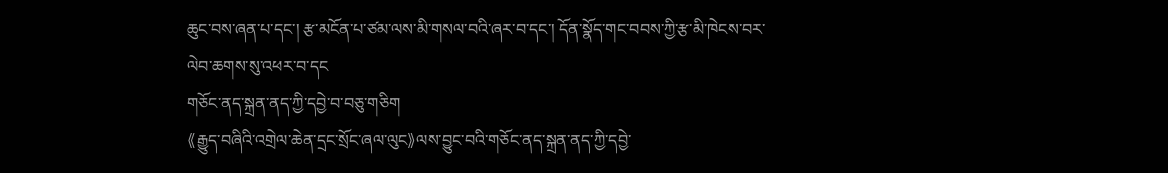ཆུང་བས་ཞན་པ་དང་། རྩ་མངོན་པ་ཙམ་ལས་མི་གསལ་བའི་ཞར་བ་དང་། དོན་སྣོད་གང་བབས་ཀྱི་རྩ་མི་ཁེངས་བར་ལེབ་ཆགས་སུ་འཕར་བ་དང
གཅོང་ནད་སྐྲན་ནད་ཀྱི་དབྱེ་བ་བཅུ་གཅིག
《རྒྱུད་བཞིའི་འགྲེལ་ཆེན་དྲང་སྲོང་ཞལ་ལུང》ལས་བྱུང་བའི་གཅོང་ནད་སྐྲན་ནད་ཀྱི་དབྱེ་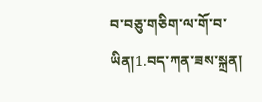བ་བཅུ་གཅིག་ལ་གོ་བ་ཡིན།1.བད་ཀན་ཟས་སྐྲན།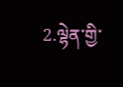2.ལྷེན་གྱི་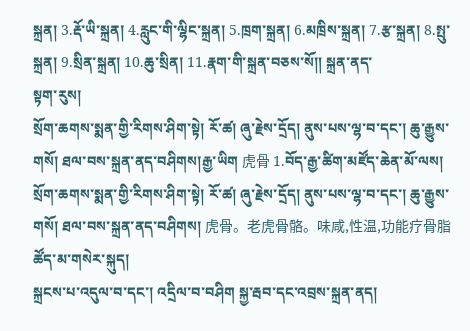སྐྲན། 3.རྡོ་ཡི་སྐྲན། 4.རླུང་གི་ལྷིང་སྐྲན། 5.ཁྲག་སྐྲན། 6.མཁྲིས་སྐྲན། 7.རྩ་སྐྲན། 8.སྤུ་སྐྲན། 9.སྲིན་སྐྲན། 10.ཆུ་སྲིན། 11.རྣག་གི་སྐྲན་བཅས་སོ༎ སྐྲན་ནད་
སྟག་རུས།
སྲོག་ཆགས་སྨན་གྱི་རིགས་ཤིག་སྟེ། རོ་ཚ། ཞུ་རྗེས་དྲོད། ནུས་པས་ལྷ་བ་དང་། ཆུ་རྒྱུས་གསོ། ཐལ་བས་སྐྲན་ནད་བཤིགས།རྒྱ་ཡིག 虎骨 1.བོད་རྒྱ་ཚིག་མཛོད་ཆེན་མོ་ལས། སྲོག་ཆགས་སྨན་གྱི་རིགས་ཤིག་སྟེ། རོ་ཚ། ཞུ་རྗེས་དྲོད། ནུས་པས་ལྷ་བ་དང་། ཆུ་རྒྱུས་གསོ། ཐལ་བས་སྐྲན་ནད་བཤིགས། 虎骨。老虎骨骼。味咸,性温,功能疗骨脂
ཚོད་མ་གསེར་སྐུད།
སྐྲངས་པ་འདུལ་བ་དང་། འདྲིལ་བ་བཤིག སྐྱ་རྦབ་དང་འབྲས་སྐྲན་ནད།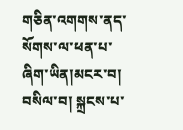གཅིན་འགགས་ནད་སོགས་ལ་ཕན་པ་ཞིག་ཡིན།མངར་བ། བསིལ་བ། སྐྲངས་པ་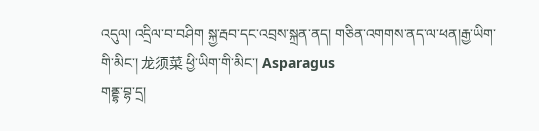འདུལ། འདྲིལ་བ་བཤིག སྐྱ་རྦབ་དང་འབྲས་སྐྲན་ནད། གཅིན་འགགས་ནད་ལ་ཕན།རྒྱ་ཡིག་གི་མིང་། 龙须菜 ཕྱི་ཡིག་གི་མིང་། Asparagus
གནྡྷ་བྷ་དྲ།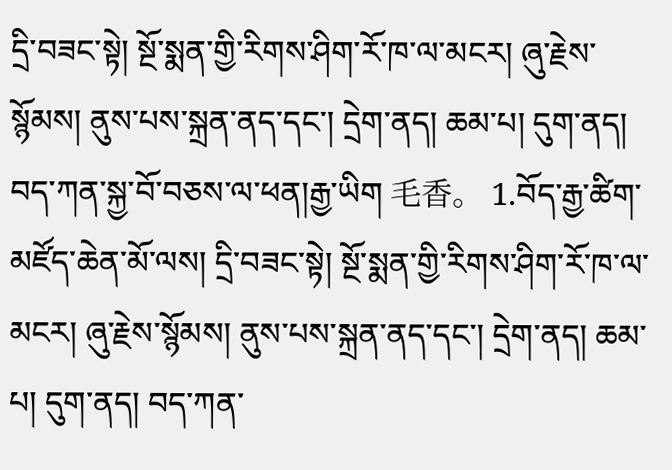དྲི་བཟང་སྟེ། སྔོ་སྨན་གྱི་རིགས་ཤིག་རོ་ཁ་ལ་མངར། ཞུ་རྗེས་སྙོམས། ནུས་པས་སྐྲན་ནད་དང་། དྲེག་ནད། ཆམ་པ། དུག་ནད། བད་ཀན་སྐྱ་བོ་བཅས་ལ་ཕན།རྒྱ་ཡིག 毛香。 1.བོད་རྒྱ་ཚིག་མཛོད་ཆེན་མོ་ལས། དྲི་བཟང་སྟེ། སྔོ་སྨན་གྱི་རིགས་ཤིག་རོ་ཁ་ལ་མངར། ཞུ་རྗེས་སྙོམས། ནུས་པས་སྐྲན་ནད་དང་། དྲེག་ནད། ཆམ་པ། དུག་ནད། བད་ཀན་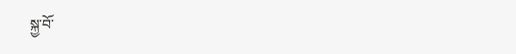སྐྱ་བོ་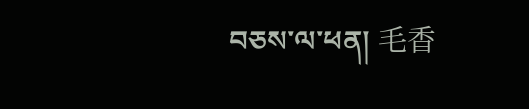བཅས་ལ་ཕན། 毛香